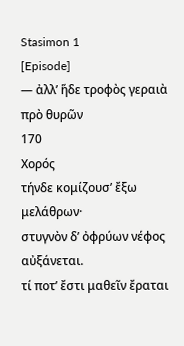Stasimon 1
[Episode]
— ἀλλ’ ἥδε τροφὸς γεραιὰ πρὸ θυρῶν
170
Χορός
τήνδε κομίζουσ’ ἔξω μελάθρων·
στυγνὸν δ’ ὀφρύων νέφος αὐξάνεται.
τί ποτ’ ἔστι μαθεῖν ἔραται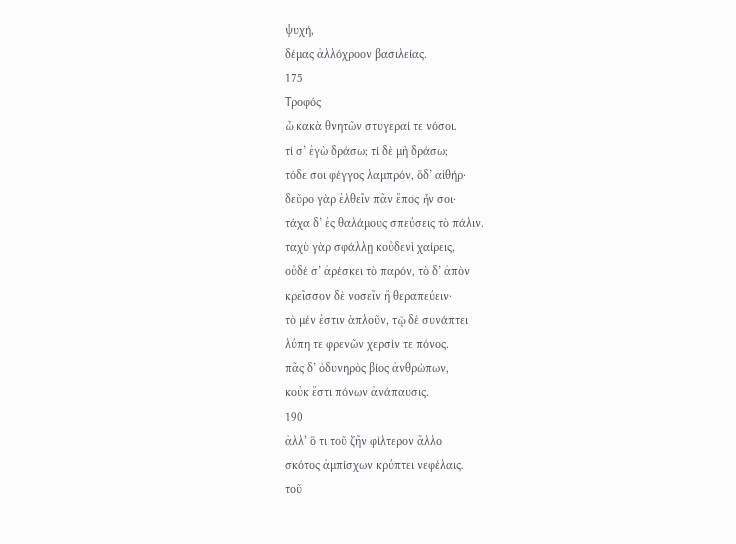ψυχή,
δέμας ἀλλόχροον βασιλείας.
175
Τροφός
ὦ κακὰ θνητῶν στυγεραί τε νόσοι.
τί σ’ ἐγὼ δράσω; τί δὲ μὴ δράσω;
τόδε σοι φέγγος λαμπρόν, ὅδ’ αἰθήρ·
δεῦρο γὰρ ἐλθεῖν πᾶν ἔπος ἦν σοι·
τάχα δ’ ἐς θαλάμους σπεύσεις τὸ πάλιν.
ταχὺ γὰρ σφάλλῃ κοὐδενὶ χαίρεις,
οὐδέ σ’ ἀρέσκει τὸ παρόν, τὸ δ’ ἀπὸν
κρεῖσσον δὲ νοσεῖν ἢ θεραπεύειν·
τὸ μέν ἐστιν ἁπλοῦν, τῷ δὲ συνάπτει
λύπη τε φρενῶν χερσίν τε πόνος.
πᾶς δ’ ὀδυνηρὸς βίος ἀνθρώπων,
κοὐκ ἔστι πόνων ἀνάπαυσις.
190
ἀλλ’ ὅ τι τοῦ ζῆν φίλτερον ἄλλο
σκότος ἀμπίσχων κρύπτει νεφέλαις.
τοῦ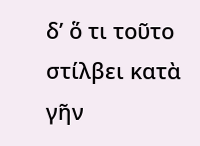δ’ ὅ τι τοῦτο στίλβει κατὰ γῆν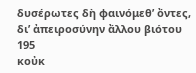δυσέρωτες δὴ φαινόμεθ’ ὄντες,
δι’ ἀπειροσύνην ἄλλου βιότου
195
κοὐκ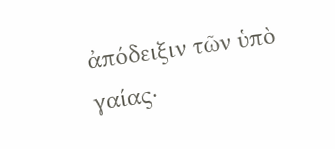ἀπόδειξιν τῶν ὑπὸ γαίας·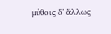μύθοις δ’ ἄλλως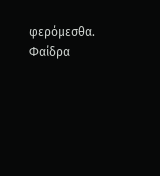φερόμεσθα.
Φαίδρα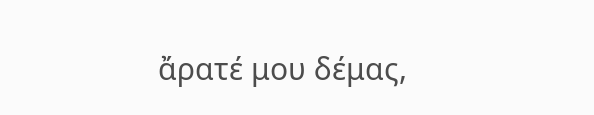ἄρατέ μου δέμας,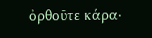ὀρθοῦτε κάρα·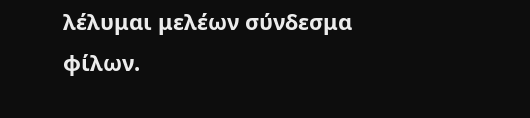λέλυμαι μελέων σύνδεσμα φίλων.